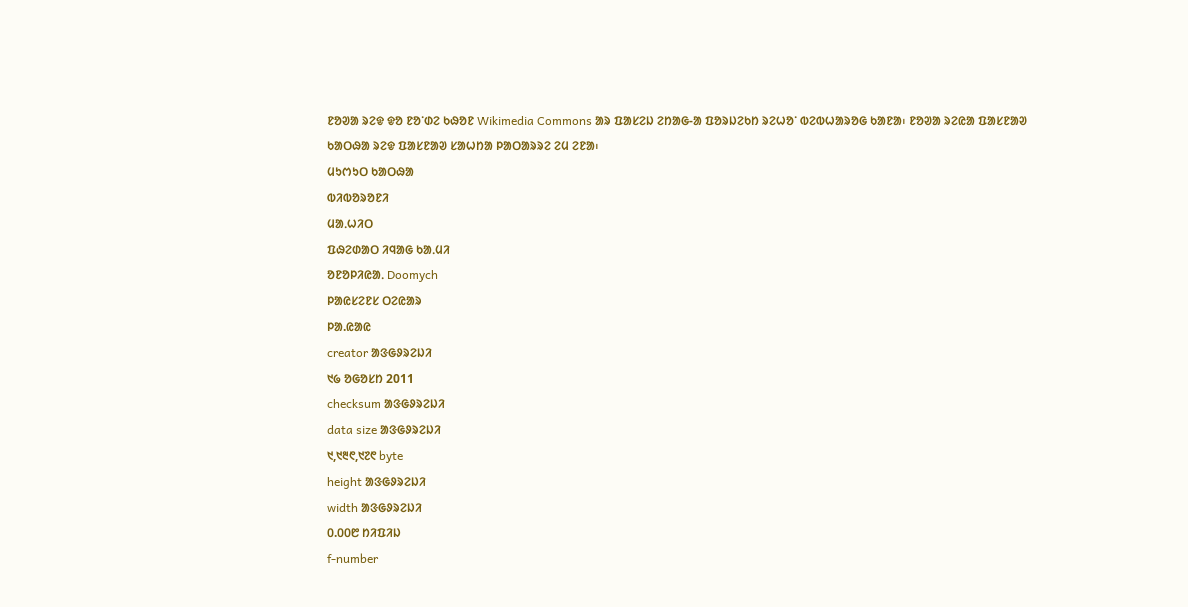ᱱᱚᱣᱟ ᱨᱮᱫ ᱫᱚ ᱱᱚᱸᱰᱮ ᱠᱷᱚᱱ Wikimedia Commons ᱟᱨ ᱯᱟᱥᱮᱡ ᱮᱴᱟᱜ-ᱟ ᱯᱚᱨᱡᱮᱠᱴ ᱨᱮᱦᱚᱸ ᱵᱮᱵᱦᱟᱨᱚᱜ ᱠᱟᱱᱟ᱾ ᱱᱚᱣᱟ ᱨᱮᱭᱟ ᱯᱟᱥᱱᱟᱣ ᱠᱟᱛᱷᱟ ᱨᱮᱫ ᱯᱟᱥᱱᱟᱣ ᱥᱟᱦᱴᱟ ᱞᱟᱛᱟᱨᱨᱮ ᱮᱢ ᱮᱱᱟ᱾
ᱢᱩᱬᱩᱛ ᱠᱟᱛᱷᱟ
ᱵᱤᱵᱚᱨᱚᱱᱤ
ᱢᱟᱹᱦᱤᱛ
ᱯᱷᱮᱰᱟᱛ ᱤᱧᱟᱜ ᱠᱟᱹᱢᱤ
ᱚᱱᱚᱞᱤᱭᱟᱹ Doomych
ᱞᱟᱭᱥᱮᱱᱥ ᱛᱮᱭᱟᱨ
ᱞᱟ.ᱭᱟᱭ
creator ᱟᱝᱜᱽᱨᱮᱡᱤ
᱑᱙ ᱚᱜᱚᱥᱴ 2011
checksum ᱟᱝᱜᱽᱨᱮᱡᱤ
data size ᱟᱝᱜᱽᱨᱮᱡᱤ
᱑,᱑᱓᱖,᱑᱗᱖ byte
height ᱟᱝᱜᱽᱨᱮᱡᱤ
width ᱟᱝᱜᱽᱨᱮᱡᱤ
᱐.᱐᱐᱘ ᱴᱤᱯᱤᱡ
f-number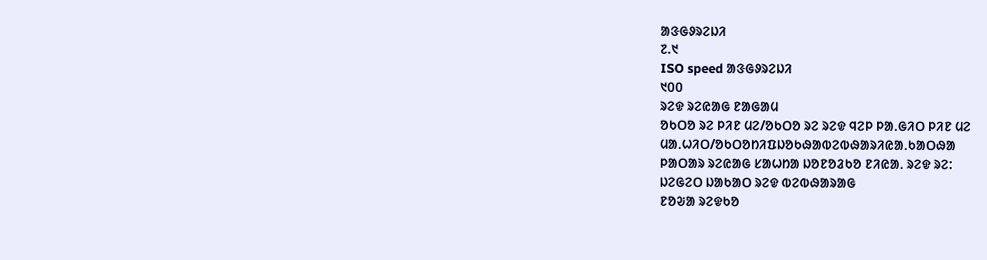ᱟᱝᱜᱽᱨᱮᱡᱤ
᱗.᱑
ISO speed ᱟᱝᱜᱽᱨᱮᱡᱤ
᱑᱐᱐
ᱨᱮᱫ ᱨᱮᱭᱟᱜ ᱱᱟᱜᱟᱢ
ᱚᱠᱛᱚ ᱨᱮ ᱞᱤᱱ ᱢᱮ/ᱚᱠᱛᱚ ᱨᱮ ᱨᱮᱫ ᱧᱮᱞ ᱞᱟᱹᱜᱤᱛ ᱞᱤᱱ ᱢᱮ
ᱢᱟᱹᱦᱤᱛ/ᱚᱠᱛᱚᱴᱤᱯᱡᱚᱠᱷᱟᱵᱮᱵᱷᱟᱨᱤᱭᱟᱹᱠᱟᱛᱷᱟ
ᱞᱟᱛᱟᱨ ᱨᱮᱭᱟᱜ ᱥᱟᱦᱴᱟ ᱡᱚᱱᱚᱲᱠᱚ ᱱᱤᱭᱟᱹ ᱨᱮᱫ ᱨᱮ:
ᱡᱮᱜᱮᱛ ᱡᱟᱠᱟᱛ ᱨᱮᱫ ᱵᱮᱵᱷᱟᱨᱟᱜ
ᱱᱚᱶᱟ ᱨᱮᱫᱠᱚ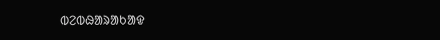ᱵᱮᱵᱷᱟᱨᱟᱠᱟᱫ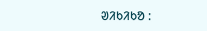ᱣᱤᱠᱤᱠᱚ :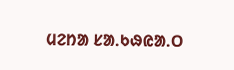ᱢᱮᱴᱟ ᱥᱟᱹᱠᱷᱭᱟᱹᱛ